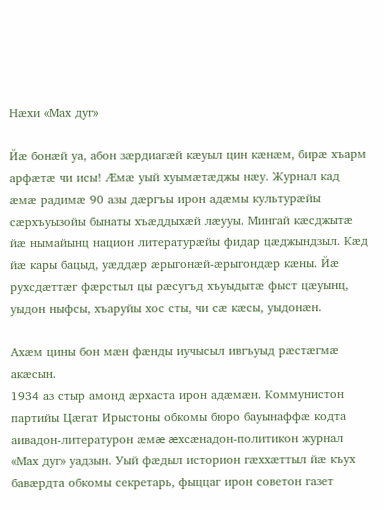Нæхи «Мах дуг»

Йæ бонæй уа, абон зæрдиагæй кæуыл цин кæнæм, бирæ хъарм арфæтæ чи исы! Æмæ уый хуымæтæджы нæу. Журнал кад æмæ радимæ 90 азы дæргъы ирон адæмы культурæйы сæрхъуызойы бынаты хъæддыхæй лæууы. Мингай кæсджытæ йæ нымайынц национ литературæйы фидар цæджындзыл. Кæд йæ кары бацыд, уæддæр æрыгонæй-æрыгондæр кæны. Йæ рухсдæттæг фæрстыл цы рæсугъд хъуыдытæ фыст цæуынц, уыдон ныфсы, хъаруйы хос сты, чи сæ кæсы, уыдонæн.

Ахæм цины бон мæн фæнды иучысыл ивгъуыд рæстæгмæ акæсын.
1934 аз стыр амонд æрхаста ирон адæмæн. Коммунистон партийы Цæгат Ирыстоны обкомы бюро бауынаффæ кодта аивадон-литературон æмæ æхсæнадон-политикон журнал «Мах дуг» уадзын. Уый фæдыл историон гæххæттыл йæ къух бавæрдта обкомы секретарь, фыццаг ирон советон газет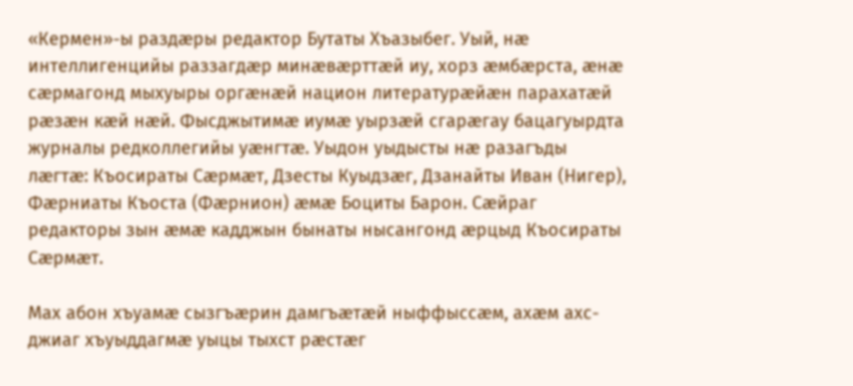«Кермен»-ы раздæры редактор Бутаты Хъазыбег. Уый, нæ интеллигенцийы раззагдæр минæвæрттæй иу, хорз æмбæрста, æнæ сæрмагонд мыхуыры оргæнæй национ литературæйæн парахатæй рæзæн кæй нæй. Фысджытимæ иумæ уырзæй сгарæгау бацагуырдта журналы редколлегийы уæнгтæ. Уыдон уыдысты нæ разагъды лæгтæ: Къосираты Сæрмæт, Дзесты Куыдзæг, Дзанайты Иван (Нигер), Фæрниаты Къоста (Фæрнион) æмæ Боциты Барон. Сæйраг редакторы зын æмæ кадджын бынаты нысангонд æрцыд Къосираты Сæрмæт.

Мах абон хъуамæ сызгъæрин дамгъæтæй ныффыссæм, ахæм ахс- джиаг хъуыддагмæ уыцы тыхст рæстæг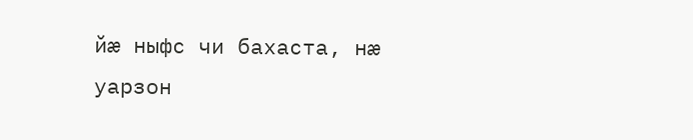йæ ныфс чи бахаста, нæ уарзон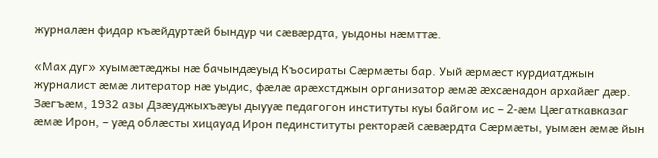журналæн фидар къæйдуртæй бындур чи сæвæрдта, уыдоны нæмттæ.

«Мах дуг» хуымæтæджы нæ бачындæуыд Къосираты Сæрмæты бар. Уый æрмæст курдиатджын журналист æмæ литератор нæ уыдис, фæлæ арæхстджын организатор æмæ æхсæнадон архайæг дæр. Зæгъæм, 1932 азы Дзæуджыхъæуы дыууæ педагогон институты куы байгом ис – 2-æм Цæгаткавказаг æмæ Ирон, – уæд облæсты хицауад Ирон пединституты ректорæй сæвæрдта Сæрмæты, уымæн æмæ йын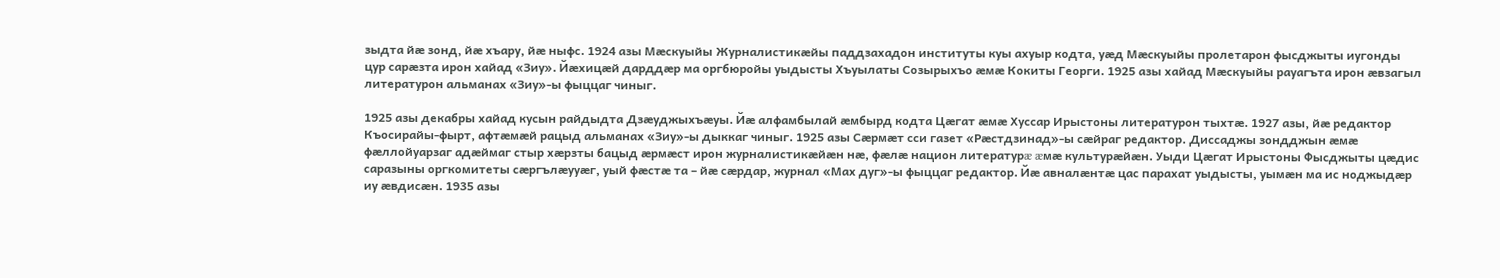зыдта йæ зонд, йæ хъару, йæ ныфс. 1924 азы Мæскуыйы Журналистикæйы паддзахадон институты куы ахуыр кодта, уæд Мæскуыйы пролетарон фысджыты иугонды цур сарæзта ирон хайад «Зиу». Йæхицæй дарддæр ма оргбюройы уыдысты Хъуылаты Созырыхъо æмæ Кокиты Георги. 1925 азы хайад Мæскуыйы рауагъта ирон æвзагыл литературон альманах «Зиу»-ы фыццаг чиныг.

1925 азы декабры хайад кусын райдыдта Дзæуджыхъæуы. Йæ алфамбылай æмбырд кодта Цæгат æмæ Хуссар Ирыстоны литературон тыхтæ. 1927 азы, йæ редактор Къосирайы-фырт, афтæмæй рацыд альманах «Зиу»-ы дыккаг чиныг. 1925 азы Сæрмæт сси газет «Рæстдзинад»-ы сæйраг редактор. Диссаджы зондджын æмæ фæллойуарзаг адæймаг стыр хæрзты бацыд æрмæст ирон журналистикæйæн нæ, фæлæ национ литературæ æмæ культурæйæн. Уыди Цæгат Ирыстоны Фысджыты цæдис саразыны оргкомитеты сæргълæууæг, уый фæстæ та – йæ сæрдар, журнал «Мах дуг»-ы фыццаг редактор. Йæ авналæнтæ цас парахат уыдысты, уымæн ма ис ноджыдæр иу æвдисæн. 1935 азы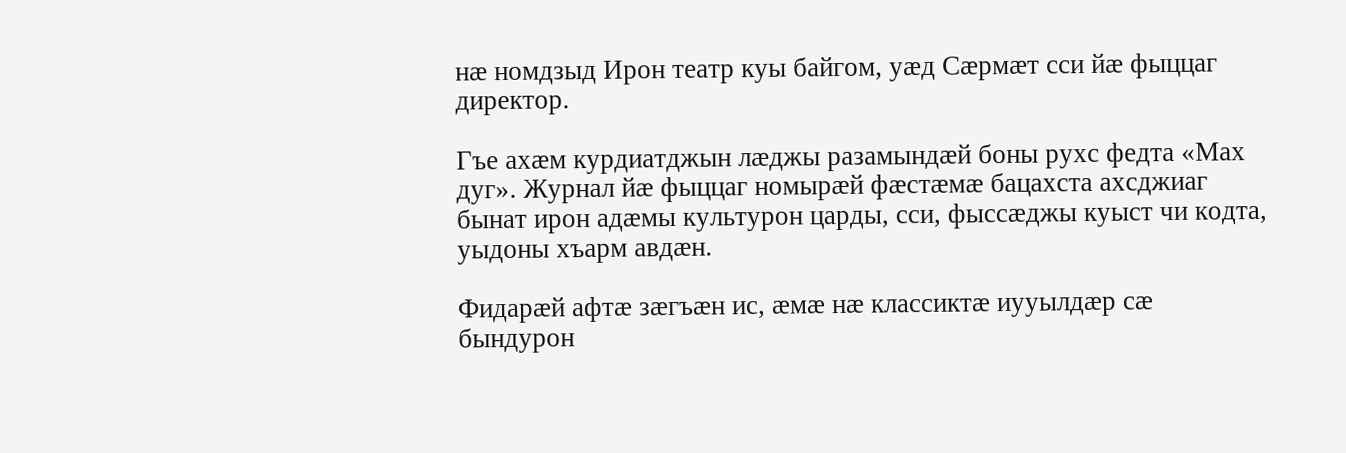нæ номдзыд Ирон театр куы байгом, уæд Сæрмæт сси йæ фыццаг директор.

Гъе ахæм курдиатджын лæджы разамындæй боны рухс федта «Мах дуг». Журнал йæ фыццаг номырæй фæстæмæ бацахста ахсджиаг бынат ирон адæмы культурон царды, сси, фыссæджы куыст чи кодта, уыдоны хъарм авдæн.

Фидарæй афтæ зæгъæн ис, æмæ нæ классиктæ иууылдæр сæ бындурон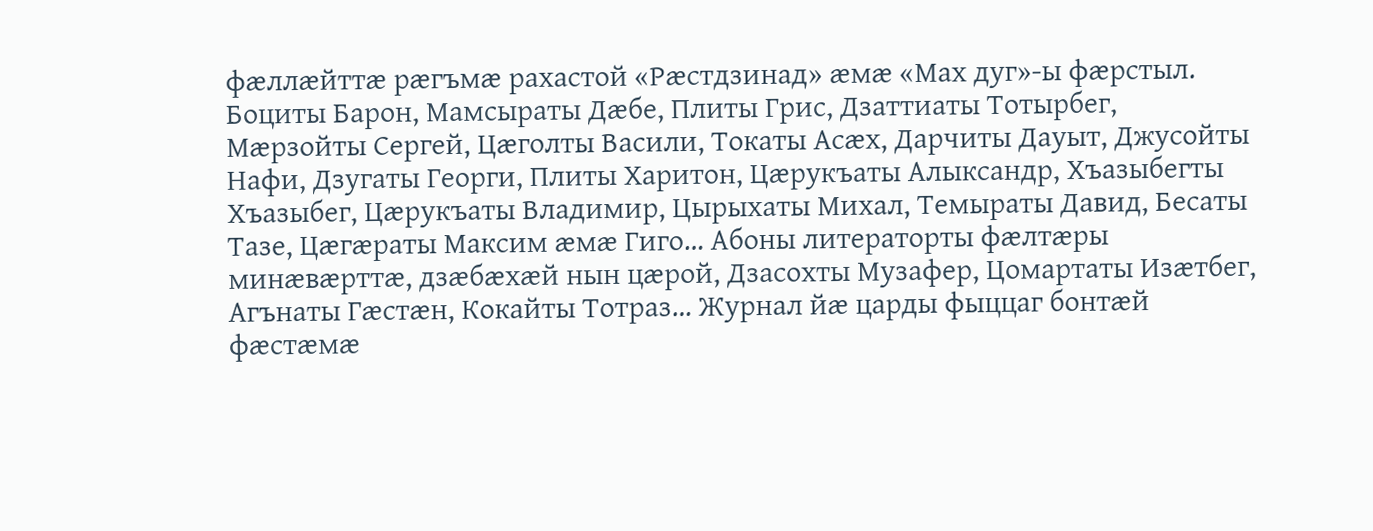фæллæйттæ рæгъмæ рахастой «Рæстдзинад» æмæ «Мах дуг»-ы фæрстыл. Боциты Барон, Мамсыраты Дæбе, Плиты Грис, Дзаттиаты Тотырбег, Мæрзойты Сергей, Цæголты Васили, Токаты Асæх, Дарчиты Дауыт, Джусойты Нафи, Дзугаты Георги, Плиты Харитон, Цæрукъаты Алыксандр, Хъазыбегты Хъазыбег, Цæрукъаты Владимир, Цырыхаты Михал, Темыраты Давид, Бесаты Тазе, Цæгæраты Максим æмæ Гиго… Абоны литераторты фæлтæры минæвæрттæ, дзæбæхæй нын цæрой, Дзасохты Музафер, Цомартаты Изæтбег, Агънаты Гæстæн, Кокайты Тотраз… Журнал йæ царды фыццаг бонтæй фæстæмæ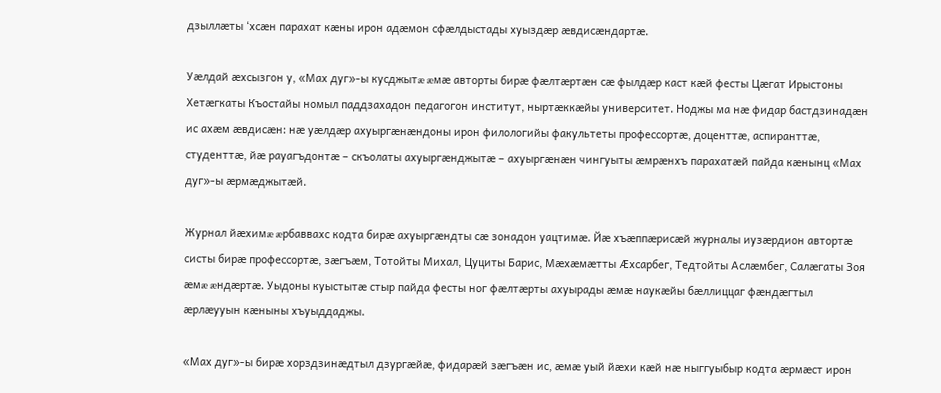дзыллæты ‘хсæн парахат кæны ирон адæмон сфæлдыстады хуыздæр æвдисæндартæ.

Уæлдай æхсызгон у, «Мах дуг»-ы кусджытæ æмæ авторты бирæ фæлтæртæн сæ фылдæр каст кæй фесты Цæгат Ирыстоны Хетæгкаты Къостайы номыл паддзахадон педагогон институт, ныртæккæйы университет. Ноджы ма нæ фидар бастдзинадæн ис ахæм æвдисæн: нæ уæлдæр ахуыргæнæндоны ирон филологийы факультеты профессортæ, доценттæ, аспиранттæ, студенттæ, йæ рауагъдонтæ – скъолаты ахуыргæнджытæ – ахуыргæнæн чингуыты æмрæнхъ парахатæй пайда кæнынц «Мах дуг»-ы æрмæджытæй.

Журнал йæхимæ æрбаввахс кодта бирæ ахуыргæндты сæ зонадон уацтимæ. Йæ хъæппæрисæй журналы иузæрдион автортæ систы бирæ профессортæ, зæгъæм, Тотойты Михал, Цуциты Барис, Мæхæмæтты Æхсарбег, Тедтойты Аслæмбег, Салæгаты Зоя æмæ æндæртæ. Уыдоны куыстытæ стыр пайда фесты ног фæлтæрты ахуырады æмæ наукæйы бæллиццаг фæндæгтыл æрлæууын кæныны хъуыддаджы.

«Мах дуг»-ы бирæ хорздзинæдтыл дзургæйæ, фидарæй зæгъæн ис, æмæ уый йæхи кæй нæ ныггуыбыр кодта æрмæст ирон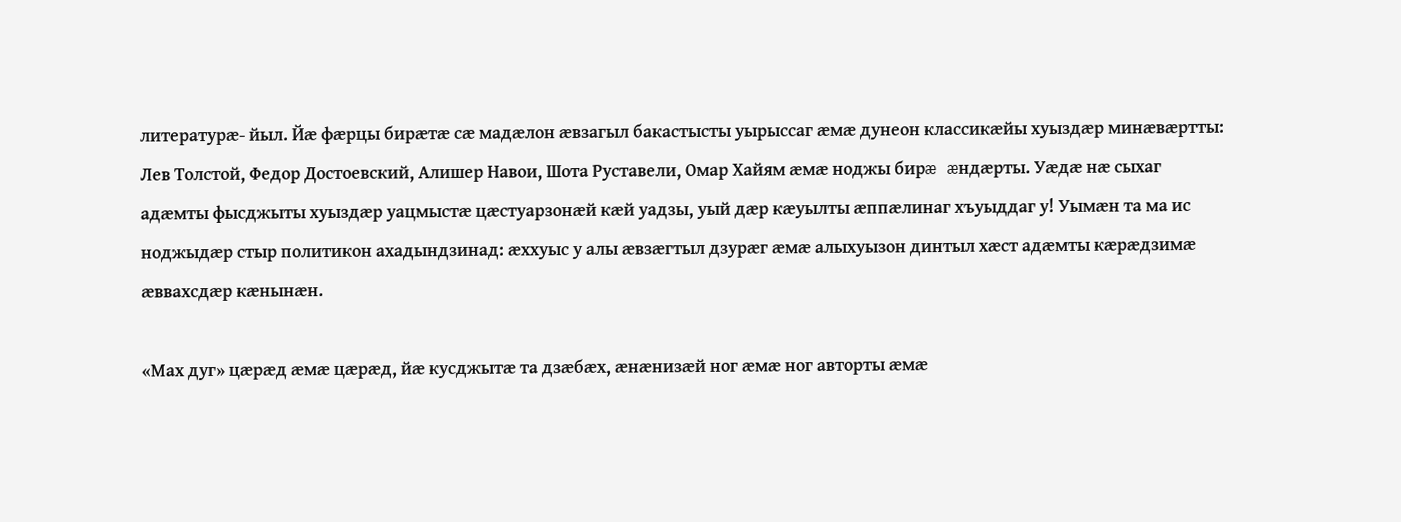литературæ- йыл. Йæ фæрцы бирæтæ сæ мадæлон æвзагыл бакастысты уырыссаг æмæ дунеон классикæйы хуыздæр минæвæртты: Лев Толстой, Федор Достоевский, Алишер Навои, Шота Руставели, Омар Хайям æмæ ноджы бирæ æндæрты. Уæдæ нæ сыхаг адæмты фысджыты хуыздæр уацмыстæ цæстуарзонæй кæй уадзы, уый дæр кæуылты æппæлинаг хъуыддаг у! Уымæн та ма ис ноджыдæр стыр политикон ахадындзинад: æххуыс у алы æвзæгтыл дзурæг æмæ алыхуызон динтыл хæст адæмты кæрæдзимæ æввахсдæр кæнынæн.

«Мах дуг» цæрæд æмæ цæрæд, йæ кусджытæ та дзæбæх, æнæнизæй ног æмæ ног авторты æмæ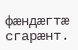фæндæгтæ сгарæнт.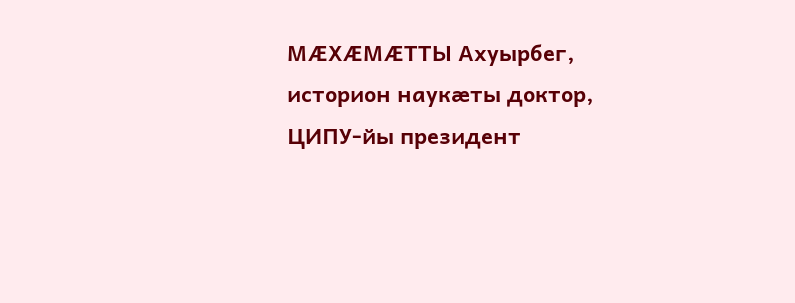МÆХÆМÆТТЫ Ахуырбег,
историон наукæты доктор, ЦИПУ-йы президент